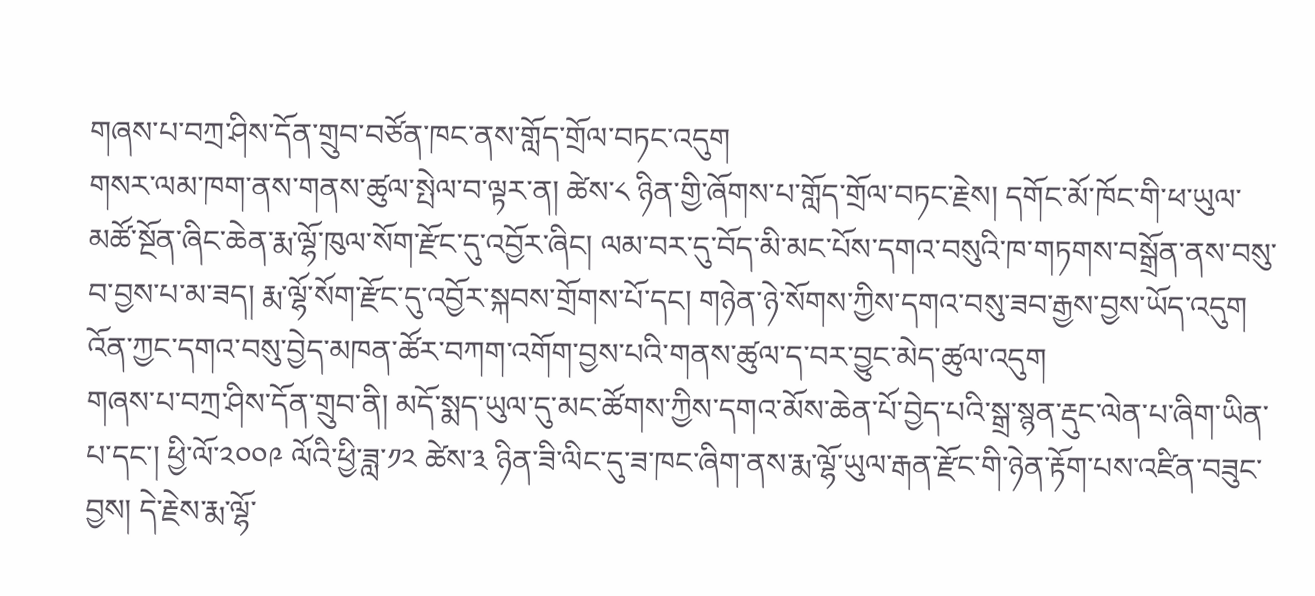གཞས་པ་བཀྲ་ཤིས་དོན་གྲུབ་བཙོན་ཁང་ནས་གློད་གྲོལ་བཏང་འདུག
གསར་ལམ་ཁག་ནས་གནས་ཚུལ་སྤེལ་བ་ལྟར་ན། ཚེས་༨ ཉིན་གྱི་ཞོགས་པ་གློད་གྲོལ་བཏང་རྗེས། དགོང་མོ་ཁོང་གི་ཕ་ཡུལ་མཚོ་སྔོན་ཞིང་ཆེན་རྨ་ལྷོ་ཁུལ་སོག་རྫོང་དུ་འབྱོར་ཞིང། ལམ་བར་དུ་བོད་མི་མང་པོས་དགའ་བསུའི་ཁ་གཏགས་བསྒྲོན་ནས་བསུ་བ་བྱས་པ་མ་ཟད། རྨ་ལྷོ་སོག་རྫོང་དུ་འབྱོར་སྐབས་གྲོགས་པོ་དང། གཉེན་ཉེ་སོགས་ཀྱིས་དགའ་བསུ་ཟབ་རྒྱས་བྱས་ཡོད་འདུག འོན་ཀྱང་དགའ་བསུ་བྱེད་མཁན་ཚོར་བཀག་འགོག་བྱས་པའི་གནས་ཚུལ་ད་བར་བྱུང་མེད་ཚུལ་འདུག
གཞས་པ་བཀྲ་ཤིས་དོན་གྲུབ་ནི། མདོ་སྨད་ཡུལ་དུ་མང་ཚོགས་ཀྱིས་དགའ་མོས་ཆེན་པོ་བྱེད་པའི་སྒྲ་སྙན་རྡུང་ལེན་པ་ཞིག་ཡིན་པ་དང་། ཕྱི་ལོ་༢༠༠༩ ལོའི་ཕྱི་ཟླ་༡༢ ཚེས་༣ ཉིན་ཟི་ལིང་དུ་ཟ་ཁང་ཞིག་ནས་རྨ་ལྷོ་ཡུལ་རྒན་རྫོང་གི་ཉེན་རྟོག་པས་འཛིན་བཟུང་བྱས། དེ་རྗེས་རྨ་ལྷོ་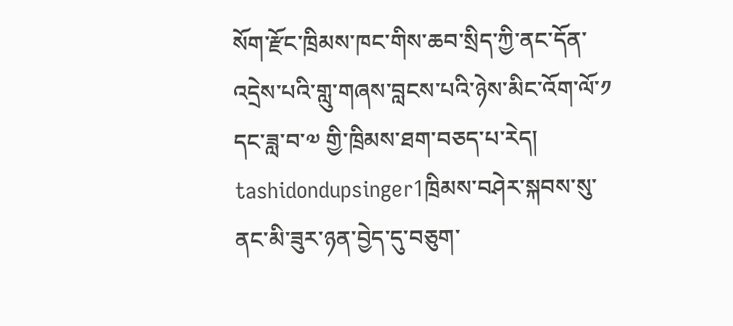སོག་རྫོང་ཁྲིམས་ཁང་གིས་ཆབ་སྲིད་ཀྱི་ནང་དོན་འདྲེས་པའི་གླུ་གཞས་བླངས་པའི་ཉེས་མིང་འོག་ལོ་༡ དང་ཟླ་བ་༧ གྱི་ཁྲིམས་ཐག་བཅད་པ་རེད།
tashidondupsinger1ཁྲིམས་བཤེར་སྐབས་སུ་ནང་མི་ཟུར་ཉན་བྱེད་དུ་བཅུག་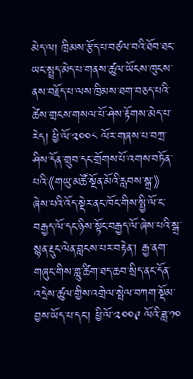མེད་ལ། ཁྲིམས་རྩོད་པ་བཙལ་བའི་ཐོབ་ཐང་ཡང་སྤྲད་མེད་པ་གནས་ཚུལ་ཡོངས་ཁུངས་ནས་བརྗོད་པ་ལས་ཁྲིམས་ཐག་བཅད་པའི་ཚེས་གྲངས་གསལ་པོ་ཤེས་རྟོགས་མེད་པ་རེད། ཕྱི་ལོ་༢༠༠༨ ལོར་གཞས་པ་བཀྲ་ཤིས་དོན་གྲུབ་དང་གྲོགས་པོ་འགས་བཏོན་པའི་《གཡུ་མཚོ་སྔོན་མོའི་རླབས་སྒྲ་》 ཞེས་པའི་འོད་སྡེར་ནང་ཁོང་གིས་སྤྱི་ལོ་ང་བརྒྱད་ལོ་དང་ཉིས་སྟོང་བརྒྱད་ལོ་ཞེས་པའི་སྒྲ་སྙན་རྡུང་ལེན་བླངས་པར་བརྟེན་། རྒྱ་ནག་གཞུང་གིས་གླུ་ཚིག་ཐད་ཆབ་སྲིད་ནང་དོན་འདྲེས་ཚུལ་གྱིས་འགྲེལ་སྤེལ་བཀག་སྡོམ་བྱས་ཡོད་པ་དང་། ཕྱི་ལོ་༢༠༠༩ ལོའི་ཟླ་༡༠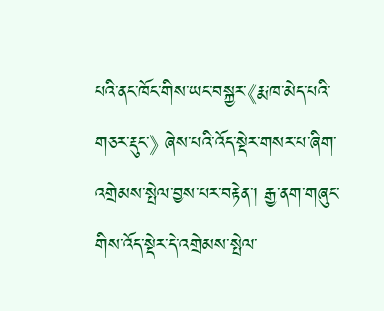པའི་ནང་ཁོང་གིས་ཡང་བསྐྱར་《རྨ་ཁ་མེད་པའི་གཅར་རྡུང་》 ཞེས་པའི་འོད་སྡེར་གསར་པ་ཞིག་འགྲེམས་སྤེལ་བྱས་པར་བརྟེན་། རྒྱ་ནག་གཞུང་གིས་འོད་སྡེར་དེ་འགྲེམས་སྤེལ་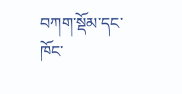བཀག་སྡོམ་དང་ཁོང་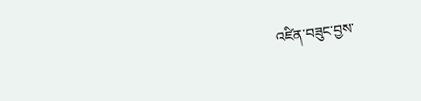འཛིན་བཟུང་བྱས་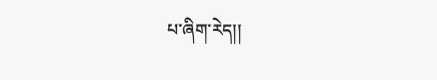པ་ཞིག་རེད།།